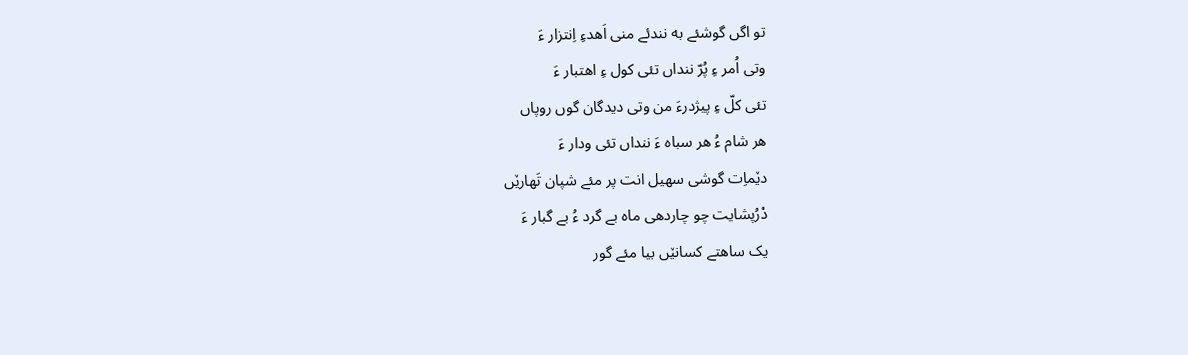تو اگں گوشئے به نندئے منی اَهدءِ اِنتزار ءَ
وتی اُمر ءِ پُرّ ننداں تئی کول ءِ اهتبار ءَ
تئی کلّ ءِ پیژدرءَ من وتی دیدگان گوں روپاں
هر شام ءُ هر سباه ءَ ننداں تئی ودار ءَ
دێماِت گوشی سهیل انت پر مئے شپان تَهارێں
دْرُپشایت چو چاردهی ماه بے گرد ءُ بے گبار ءَ
یک ساهتے کسانێں بیا مئے گور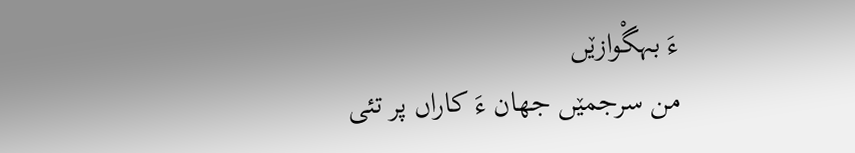ءَ بہگْوازێں
من سرجمێں جهان ءَ کاراں پر تئی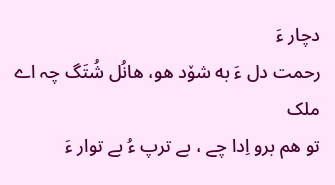دچار ءَ
رحمت دل ءَ به شۆد هو، هانُل شُتَگ چہ اے ملک
تو هم برو اِدا چے ، بے ترپ ءُ بے توار ءَ